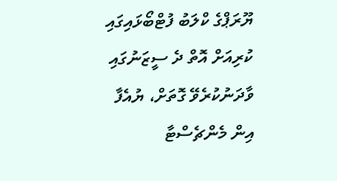ޔޫރަޕްގެ ކްލަބު ފުޓްބޯޅައިގައި ކުރިއަށް އޮތް ދެ ސީޒަނުގައި ވާދަނުކުރެވޭ ގޮތަށް، ޔުއެފާ އިން މެންޗެސްޓާ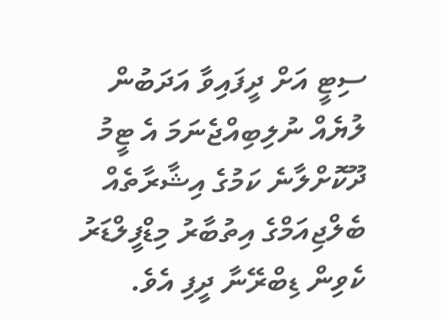ސިޓީ އަށް ދީފައިވާ އަދަބުން ލުޔެއް ނުލިބިއްޖެނަމަ އެ ޓީމު ދޫކޮށްލާނެ ކަމުގެ އިޝާރާތެއް ބެލްޖިއަމްގެ އިތުބާރު މިޑްފީލްޑަރު ކެވިން ޑިބްރޭނާ ދީފި އެވެ.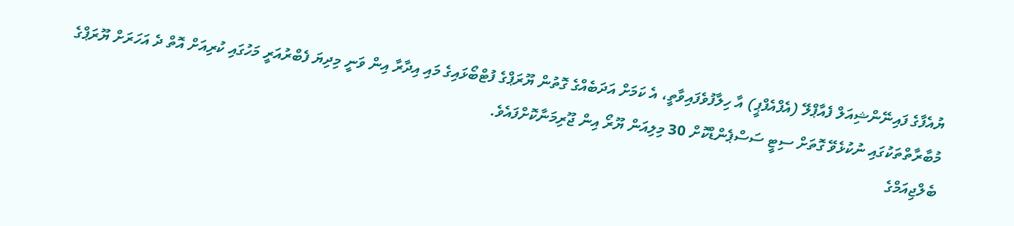ޔުއެފާގެ ފައިނޭންޝިއަލް ފެއާޕްލޭ (އެފްއެފްޕީ) އާ ހިލާފުވެފައިވާތީ، އެ ކަމަށް އަދަބެއްގެ ގޮތުން ޔޫރަޕްގެ ފުޓްބޯޅައިގެ މައި އިދާރާ އިން ވަނީ މިދިޔަ ފެބްރުއަރީ މަހުގައި ކުރިއަށް އޮތް ދެ އަހަރަށް ޔޫރަޕްގެ މުބާރާތްތަކުގައި ނުކުޅެވޭ ގޮތަށް ސިޓީ ސަސްޕެންޑްކޮށް 30 މިލިއަން ޔޫރޯ އިން ޖޫރިމަނާކޮށްފައެވެ.
ބެލްޖިއަމްގެ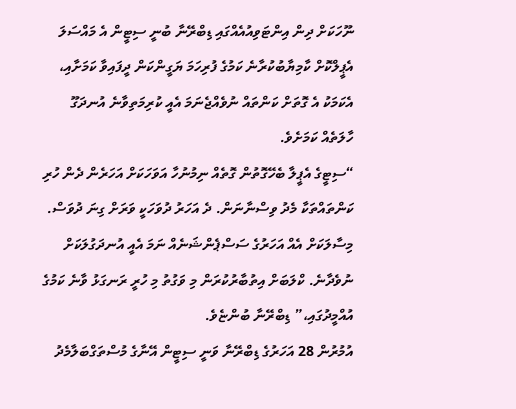ނޫހަކަށް ދިން އިންޓަވިއުއެއްގައި ޑިބްރޭނާ ބުނީ ސިޓީން އެ މައްސަލަ އެޕީލްކޮށް ކާމިޔާބުކުރާނެ ކަމުގެ ފުރިހަމަ ޔަގީންކަން ދީފައިވާ ކަމަށާއި، އެކަމަކު އެ ގޮތަށް ކަންތައް ނުވެއްޖެނަމަ އެއީ ކުރިމަތިވާނެ އުނދަގޫ ހާލަތެއް ކަމަށެވެ.
“ސިޓީގެ އެޕީލާ ބެހޭގޮތުން ގޮތެއް ނިމުނުހާ އަވަހަކަށް އަހަރެން ދެން ހުރި ކަންތައްތަކާ މެދު ވިސްނާނަން. ދެ އަހަރު ދުވަހަކީ ވަރަށް ގިނަ ދުވަސް. މިސާލަކަށް އެއް އަހަރުގެ ސަސްޕެންޝަނެއް ނަމަ އެއީ އުނދަގުލަކަށް ނުވެދާނެ. ކްލަބަށް އިތުބާރުކުރަން މި ވަގުތު މި ހުރީ ރަނގަޅު ވާނެ ކަމުގެ އުއްމީދުގައި،” ޑިބްރޭނާ ބުންޏެވެ.
އުމުރުން 28 އަހަރުގެ ޑިބްރޭނާ ވަނީ ސިޓީން އޭނާގެ މުސްތަގްބަލާމެދު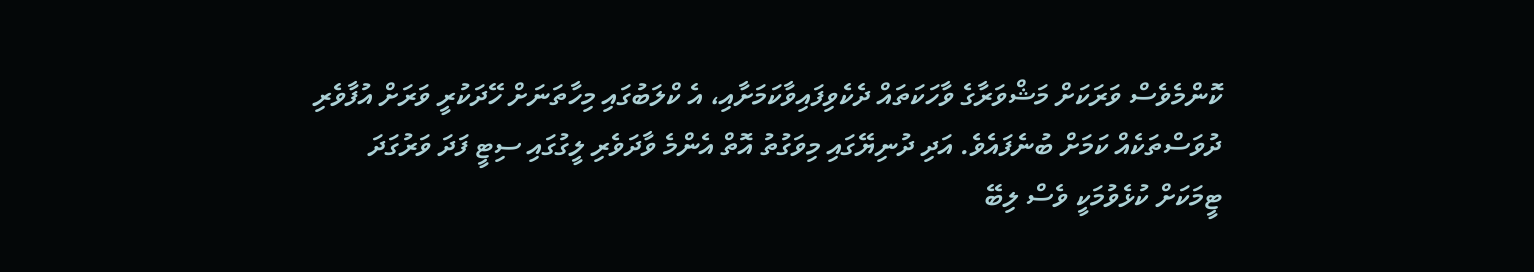ކޮންމެވެސް ވަރަކަށް މަޝްވަރާގެ ވާހަކަތައް ދެކެވިފައިވާކަމަށާއި، އެ ކްލަބުގައި މިހާތަނަށް ހޭދަކުރީ ވަރަށް އުފާވެރި ދުވަސްތަކެއް ކަމަށް ބުނެފައެވެ. އަދި ދުނިޔޭގައި މިވަގުތު އޮތް އެންމެ ވާދަވެރި ލީގުގައި ސިޓީ ފަދަ ވަރުގަދަ ޓީމަކަށް ކުޅެވުމަކީ ވެސް ލިބޭ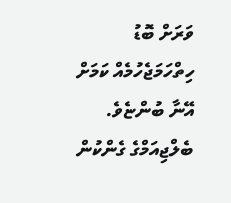ވަރަށް ބޮޑު ހިތްހަމަޖެހުމެއް ކަމަށް އޭނާ ބުންޏެވެ.
ބެލްޖިއަމްގެ ގެންކުން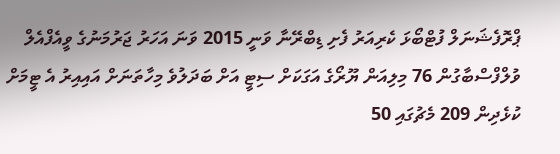ޕްރޮފެޝަނަލް ފުޓްބޯޅަ ކެރިއަރު ފެށި ޑިބްރޭނާ ވަނީ 2015 ވަނަ އަހަރު ޖަރުމަނުގެ ވީއެފްއެލް ވުލްފްސްބާގުން 76 މިލިއަން ޔޫރޯގެ އަގަކަށް ސިޓީ އަށް ބަދަލުވެ މިހާތަނަށް އައިއިރު އެ ޓީމަށް ކުޅެދިން 209 މެޗުގައި 50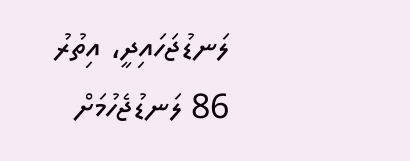ލަނޑުޖަހައިދީ، އިތުރު 86 ލަނޑުޖެހުމަށް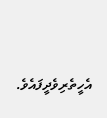އެހީތެރިވެދީފައެވެ.